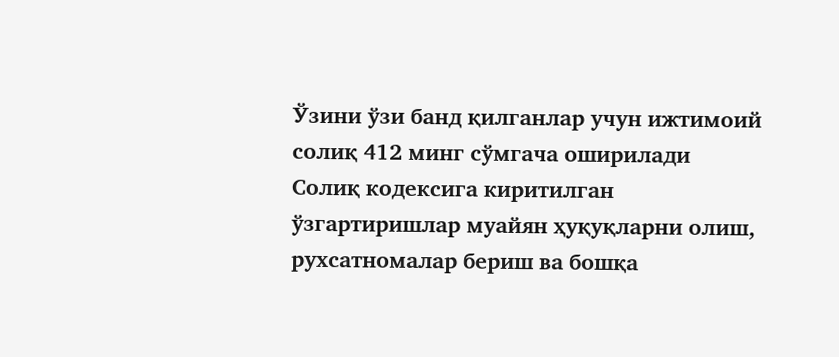Ўзини ўзи банд қилганлар учун ижтимоий солиқ 412 минг сўмгача оширилади
Солиқ кодексига киритилган ўзгартиришлар муайян ҳуқуқларни олиш, рухсатномалар бериш ва бошқа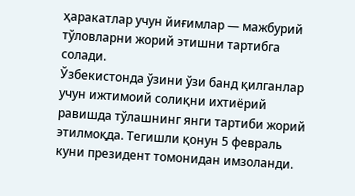ҳаракатлар учун йиғимлар — мажбурий тўловларни жорий этишни тартибга солади.
Ўзбекистонда ўзини ўзи банд қилганлар учун ижтимоий солиқни ихтиёрий равишда тўлашнинг янги тартиби жорий этилмоқда. Тегишли қонун 5 февраль куни президент томонидан имзоланди.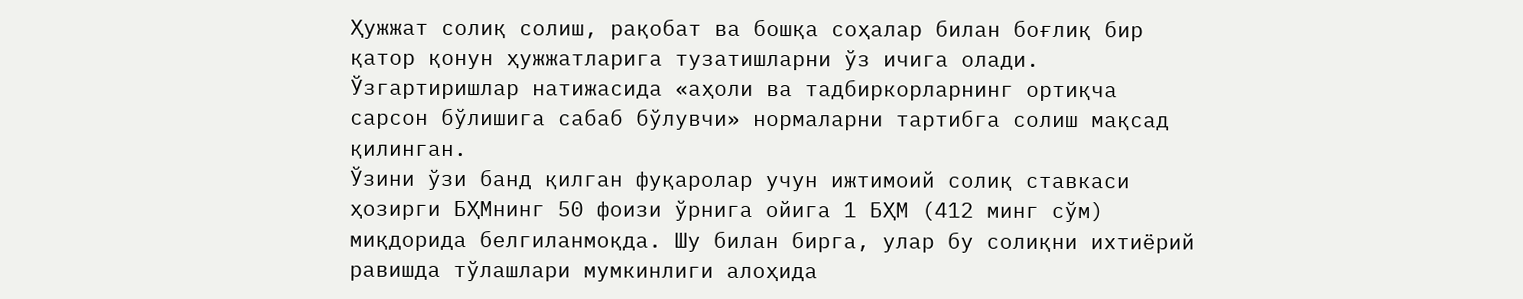Ҳужжат солиқ солиш, рақобат ва бошқа соҳалар билан боғлиқ бир қатор қонун ҳужжатларига тузатишларни ўз ичига олади. Ўзгартиришлар натижасида «аҳоли ва тадбиркорларнинг ортиқча сарсон бўлишига сабаб бўлувчи» нормаларни тартибга солиш мақсад қилинган.
Ўзини ўзи банд қилган фуқаролар учун ижтимоий солиқ ставкаси ҳозирги БҲМнинг 50 фоизи ўрнига ойига 1 БҲМ (412 минг сўм) миқдорида белгиланмоқда. Шу билан бирга, улар бу солиқни ихтиёрий равишда тўлашлари мумкинлиги алоҳида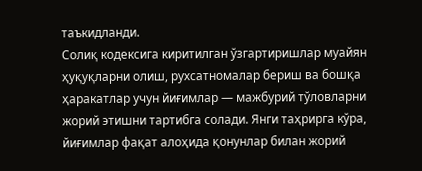таъкидланди.
Солиқ кодексига киритилган ўзгартиришлар муайян ҳуқуқларни олиш, рухсатномалар бериш ва бошқа ҳаракатлар учун йиғимлар — мажбурий тўловларни жорий этишни тартибга солади. Янги таҳрирга кўра, йиғимлар фақат алоҳида қонунлар билан жорий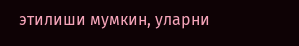этилиши мумкин, уларни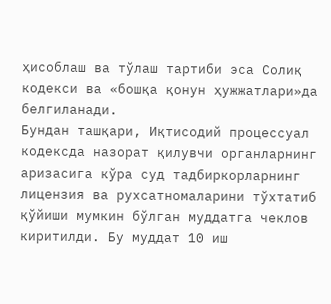ҳисоблаш ва тўлаш тартиби эса Солиқ кодекси ва «бошқа қонун ҳужжатлари»да белгиланади.
Бундан ташқари, Иқтисодий процессуал кодексда назорат қилувчи органларнинг аризасига кўра суд тадбиркорларнинг лицензия ва рухсатномаларини тўхтатиб қўйиши мумкин бўлган муддатга чеклов киритилди. Бу муддат 10 иш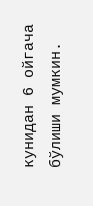кунидан 6 ойгача бўлиши мумкин.